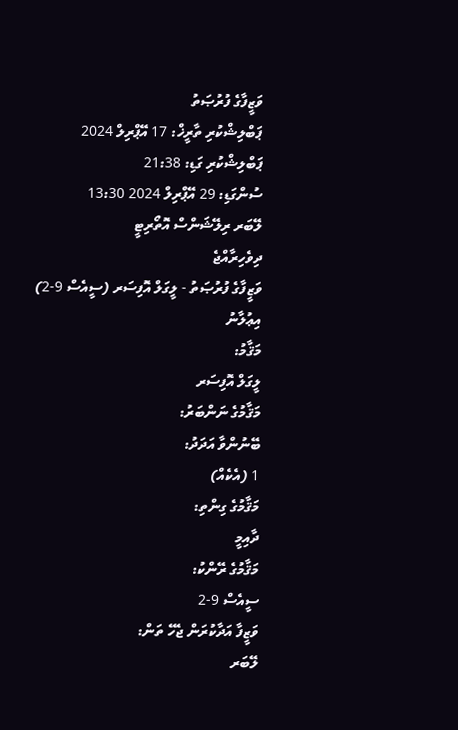ވަޒީފާގެ ފުރުޞަތު
ޕަބްލިޝްކުރި ތާރީޚް: 17 އޭޕްރިލް 2024
ޕަބްލިޝްކުރި ގަޑި: 21:38
ސުންގަޑި: 29 އޭޕްރިލް 2024 13:30
ލޭބަރ ރިލޭޝަންސް އޮތޯރިޓީ
ދިވެހިރާއްޖެ
ވަޒީފާގެ ފުރުޞަތު - ލީގަލް އޮފިސަރ (ސީއެސް 9-2)
އިޢުލާނު
މަޤާމު:
ލީގަލް އޮފިސަރ
މަޤާމުގެ ނަންބަރު:
ބޭނުންވާ އަދަދު:
1 (އެކެއް)
މަޤާމުގެ ގިންތި:
ދާއިމީ
މަޤާމުގެ ރޭންކު:
ސީއެސް 9-2
ވަޒީފާ އަދާކުރަން ޖެހޭ ތަން:
ލޭބަރ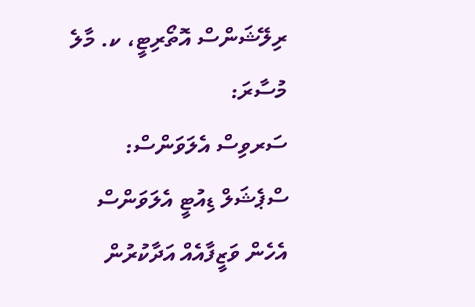ރިލޭޝަންސް އޮތޯރިޓީ، ކ. މާލެ
މުސާރަ:
ސަރވިސް އެލަވަންސް:
ސްޕެޝަލް ޑިއުޓީ އެލަވަންސް
އެހެން ވަޒީފާއެއް އަދާކުރުން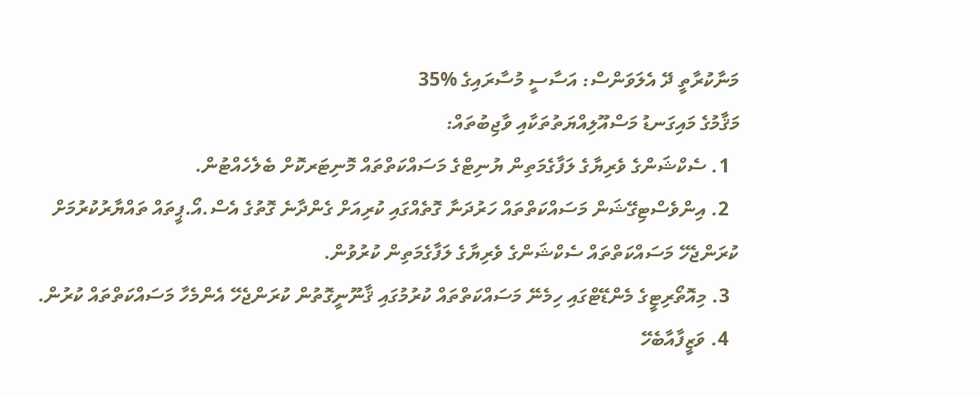މަނާކުރާތީ ދޭ އެލަވަންސް: އަސާސީ މުސާރައިގެ %35
މަޤާމުގެ މައިގަނޑު މަސްއޫލިއްޔަތުތަކާއި ވާޖިބުތައް:
  1. ސެކްޝަންގެ ވެރިޔާގެ ލަފާގެމަތިން ޔުނިޓްގެ މަސައްކަތްތައް މޮނިޓަރކޮށް ބެލެހެއްޓުން.
  2. އިންވެސްޓިގޭޝަން މަސައްކަތްތައް ހަރުދަނާ ގޮތެއްގައި ކުރިއަށް ގެންދާނެ ގޮތުގެ އެސް.އޯ.ޕީތައް ތައްޔާރުކުރުމަށް ކުރަންޖެހޭ މަސައްކަތްތައް ސެކްޝަންގެ ވެރިޔާގެ ލަފާގެމަތިން ކުރުވުން.
  3. މިއޮތޯރިޓީގެ މެންޑޭޓްގައި ހިމެނޭ މަސައްކަތްތައް ކުރުމުގައި ޤާނޫނީގޮތުން ކުރަންޖެހޭ އެންމެހާ މަސައްކަތްތައް ކުރުން.
  4. ވަޒީފާއާބެހޭ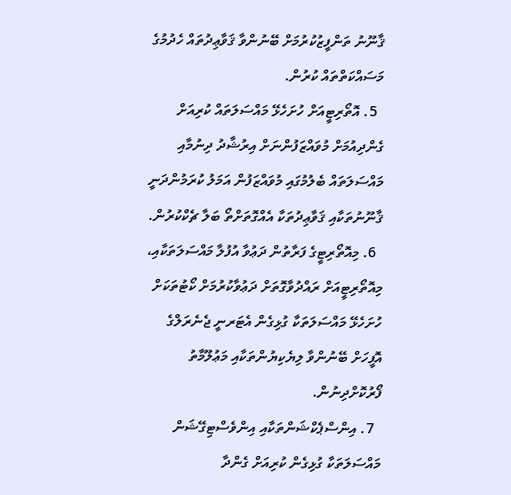ޤާނޫނު ތަންފީޒުކުރުމަށް ބޭނުންވާ ޤަވާޢިދުތައް ހެދުމުގެ މަސައްކަތްތައް ކުރުން.
  5. އޮތޯރިޓީއަށް ހުށަހެޅޭ މައްސަލަތައް ކުރިއަށް ގެންދިއުމަށް މުވައްޒަފުންނަށް އިރުޝާދު ދިނުމާއި މައްސަލަތައް ބެލުމުގައި މުވައްޒަފުން އަމަލު ކުރަމުންދަނީ ޤާނޫނުތަކާއި ޤަވާޢިދުތަކާ އެއްގޮތަށްތޯ ބަލާ ޗެކްކުރުން.
  6. މިއޮތޯރިޓީގެ ފަރާތުން ދަޢުވާ އުފުލާ މައްސަލަތަކާއި، މިއޮތޯރިޓީއަށް ރައްދުވާގޮތަށް ދަޢުވާކުރުމަށް ކޯޓުތަކަށް ހުށަހެޅޭ މައްސަލަތަކާ ގުޅިގެން އެޓަރނީ ޖެނެރަލްގެ އޮފީހަށް ބޭނުންވާ ލިޔެކިޔުންތަކާއި މަޢުލޫމާތު ފޯރުކޮށްދިނުން.
  7. އިންސްޕެކްޝަންތަކާއި އިންވެސްޓިގޭޝަން މައްސަލަތަކާ ގުޅިގެން ކުރިއަށް ގެންދާ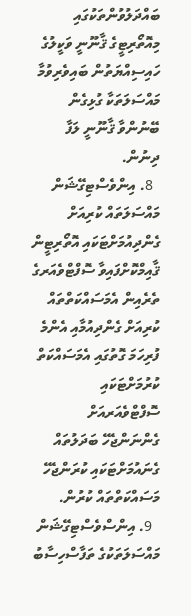ބައްދަލުވުންތަކުގައި މިއޮތޯރިޓީގެ ޤާނޫނީ ވަކީލުގެ ހައިސިއްޔަތުން ބައިވެރިވުމާ މައްސަލަތަކާ ގުޅިގެން ބޭނުންވާ ޤާނޫނީ ލަފާ ދިނުން.
  8. އިންވެސްޓިގޭޝަން މައްސަލަތައް ކުރިއަށް ގެންދިއުމަށްޓަކައި އޮތޯރިޓީން ޤާއިމްކޮށްފައިވާ ސޮފްޓްވެއަރގެ ތެރެއިން އެމަސައްކަތްތައް ކުރިއަށް ގެންދިއުމާއި އެންމެ ފުރިހަމަ ގޮތުގައި އެމަސައްކަތް ކުރުމަށްޓަކައި ސޮފްޓްވެއަރއަށް ގެންނަންޖެހޭ ބަދަލުތައް ގެނައުމަށްޓަކައި ކުރަންޖެހޭ މަސައްކަތްތައް ކުރުން.
  9. އިންސްވެސްޓިގޭޝަން މައްސަލަތަކުގެ ތަފާސްހިސާބު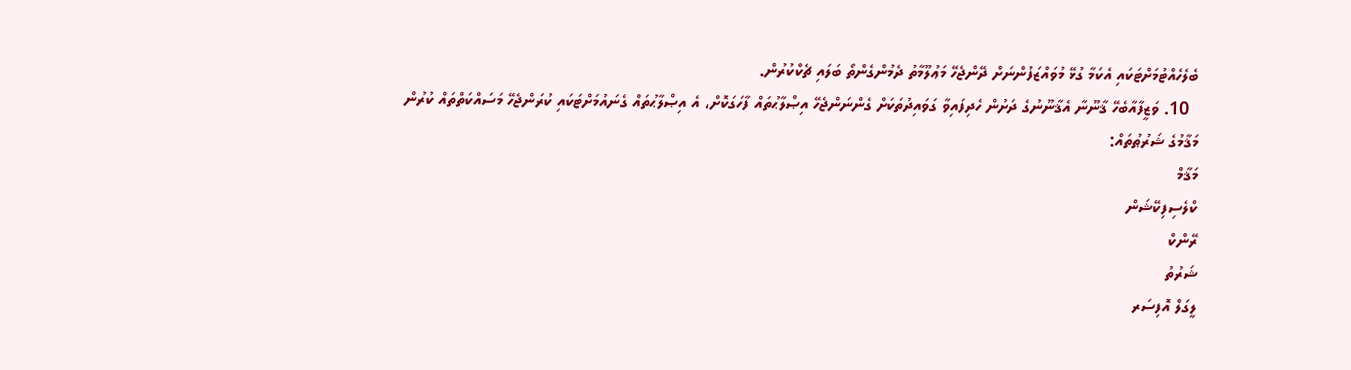ބެލެހެއްޓުމަށްޓަކައި އެކަމާ ގުޅޭ މުވައްޒަފުންނަށް ދޭންޖެހޭ މަޢުލޫމާތު ދެމުންގެންތޯ ބަލައި ޗެކްކުރުން.
  10. ވަޒީފާއާބެހޭ ޤާނޫނާ އެޤާނޫނުގެ ދަށުން ހެދިފައިވާ ގަވައިދުތަކަށް ގެންނަންޖެހޭ އިޞްލާޙުތައް ފާހަގަކޮށް، އެ އިޞްލާޙުތައް ގެނައުމަށްޓަކައި ކުރަންޖެހޭ މަސައްކަތްތައް ކުރުން
މަޤާމުގެ ޝަރުޠުތައް:
މަޤާމް
ކްލެސިފިކޭޝަން
ރޭންކް
ޝަރުތު
ލީގަލް އޮފިސަރ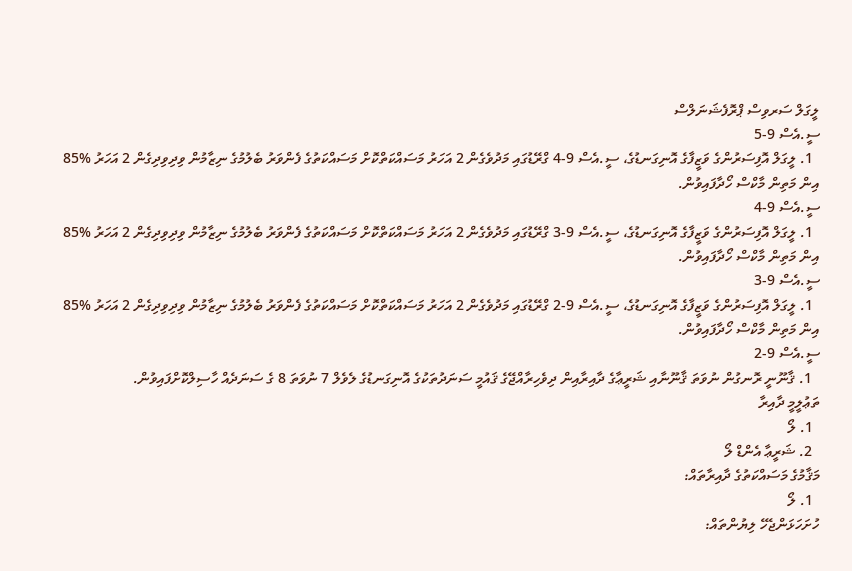ލީގަލް ސަރވިސް ޕްރޮފެޝަނަލްސް
ސީ.އެސް 9-5
  1. ލީގަލް އޮފިސަރުންގެ ވަޒީފާގެ އޮނިގަނޑުގެ، ސީ.އެސް 9-4 ގްރޭޑުގައި މަދުވެގެން 2 އަހަރު މަސައްކަތްކޮށް މަސައްކަތުގެ ފެންވަރު ބެލުމުގެ ނިޒާމުން ވިދިވިދިގެން 2 އަހަރު %85 އިން މަތިން މާކްސް ހޯދާފައިވުން.
ސީ.އެސް 9-4
  1. ލީގަލް އޮފިސަރުންގެ ވަޒީފާގެ އޮނިގަނޑުގެ، ސީ.އެސް 9-3 ގްރޭޑުގައި މަދުވެގެން 2 އަހަރު މަސައްކަތްކޮށް މަސައްކަތުގެ ފެންވަރު ބެލުމުގެ ނިޒާމުން ވިދިވިދިގެން 2 އަހަރު %85 އިން މަތިން މާކްސް ހޯދާފައިވުން.
ސީ.އެސް 9-3
  1. ލީގަލް އޮފިސަރުންގެ ވަޒީފާގެ އޮނިގަނޑުގެ، ސީ.އެސް 9-2 ގްރޭޑުގައި މަދުވެގެން 2 އަހަރު މަސައްކަތްކޮށް މަސައްކަތުގެ ފެންވަރު ބެލުމުގެ ނިޒާމުން ވިދިވިދިގެން 2 އަހަރު %85 އިން މަތިން މާކްސް ހޯދާފައިވުން.
ސީ.އެސް 9-2
  1. ޤާނޫނީ ރޮނގުން ނުވަތަ ޤާނޫނާއި ޝަރީޢާގެ ދާއިރާއިން ދިވެހިރާއްޖޭގެ ޤައުމީ ސަނަދުތަކުގެ އޮނިގަނޑުގެ ލެވެލް 7 ނުވަތަ 8 ގެ ސަނަދެއް ހާސިލްކޮށްފައިވުން.
ތަޢުލީމީ ދާއިރާ
  1. ލޯ
  2. ޝަރީޢާ އެންޑް ލޯ
މަޤާމުގެ މަސައްކަތުގެ ދާއިރާތައް:
  1. ލޯ
ހުށަހަޅަންޖެހޭ ލިޔުންތައް: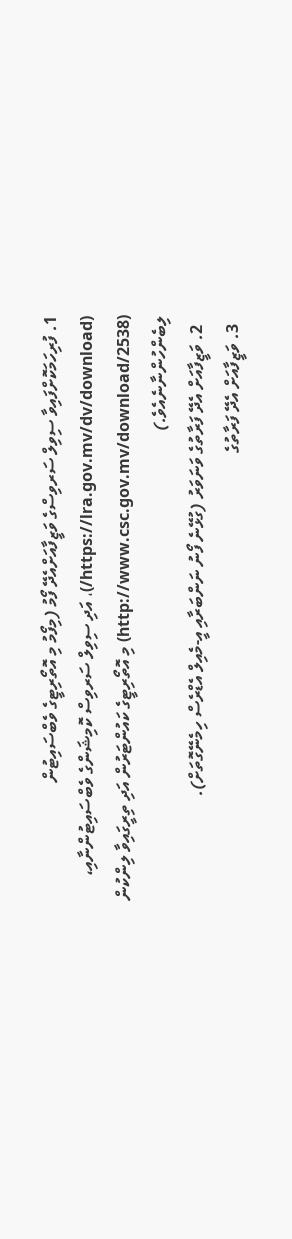1. ފުރިހަމަކޮށްފައިވާ ސިވިލް ސަރވިސްގެ ވަޒީފާއަށްއެދޭ ފޯމު (މިފޯމު މި އޮތޯރިޓީގެ ވެބްސައިޓުން (https://lra.gov.mv/dv/download/)، އަދި ސިވިލް ސަރވިސް ކޮމިޝަންގެ ވެބްސައިޓުންނާއި،  (http://www.csc.gov.mv/download/2538) މި އޮތޯރިޓީގެ ކައުންޓަރުން އަދި ތިރީގައިވާ ލިންކުން  ލިބެންހުންނާނެއެވެ.)
  2. ވަޒީފާއަށް އެދޭ ފަރާތުގެ ވަނަވަރު (ގުޅޭނެ ފޯނު ނަންބަރާއި އީ-މެއިލް އެޑްރެސް ހިމެނޭގޮތަށް).
  3. ވަޒީފާއަށް އެދޭ ފަރާތުގެ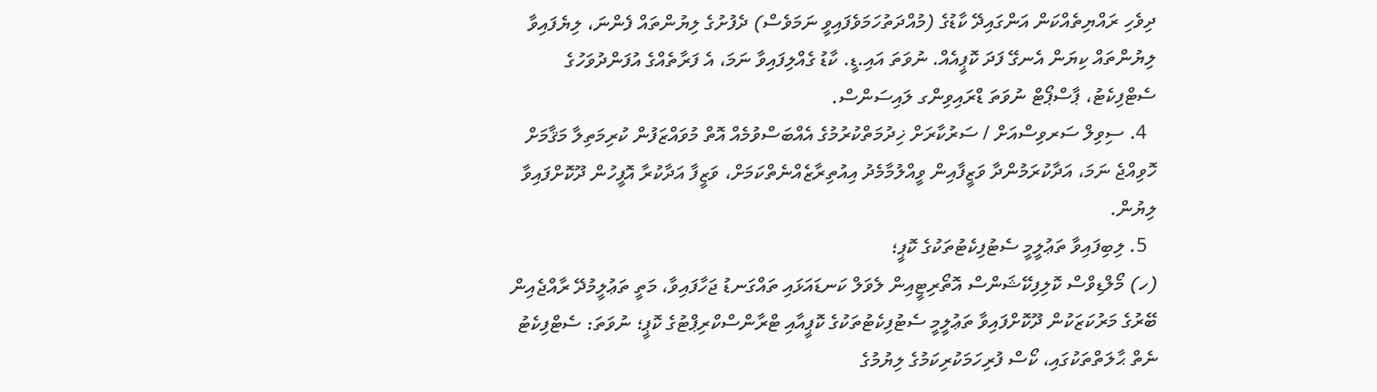ދިވެހި ރައްޔިތެއްކަން އަންގައިދޭ ކާޑުގެ (މުއްދަތުހަމަވެފައިވީ ނަމަވެސް) ދެފުށުގެ ލިޔުންތައް ފެންނަ، ލިޔެފައިވާ ލިޔުންތައް ކިޔަން އެނގޭ ފަދަ ކޮޕީއެއް. ނުވަތަ އައި.ޑީ. ކާޑު ގެއްލިފައިވާ ނަމަ، އެ ފަރާތެއްގެ އުފަންދުވަހުގެ ސެޓްފިކެޓު، ޕާސްޕޯޓް ނުވަތަ ޑްރައިވިންގ ލައިސަންސް.
  4. ސިވިލް ސަރވިސްއަށް / ސަރުކާރަށް ޚިދުމަތްކުރުމުގެ އެއްބަސްވުމެއް އޮތް މުވައްޒަފުން ކުރިމަތިލާ މަޤާމަށް ހޮވިއްޖެ ނަމަ، އަދާކުރަމުންދާ ވަޒީފާއިން ވީއްލުމާމެދު އިއުތިރާޒެއްނެތްކަމަށް، ވަޒީފާ އަދާކުރާ އޮފީހުން ދޫކޮށްފައިވާ ލިޔުން.
  5. ލިބިފައިވާ ތަޢުލީމީ ސެޓުފިކެޓުތަކުގެ ކޮޕީ؛
(ހ) މޯލްޑިވްސް ކޮލިފިކޭޝަންސް އޮތޯރިޓީއިން ލެވަލް ކަނޑައަޅައި ތައްގަނޑު ޖަހާފައިވާ، މަތީ ތަޢުލީމުދޭ ރާއްޖެއިން ބޭރުގެ މަރުކަޒަކުން ދޫކޮށްފައިވާ ތަޢުލީމީ ސެޓުފިކެޓުތަކުގެ ކޮޕީއާއި ޓްރާންސްކްރިޕްޓުގެ ކޮޕީ؛ ނުވަތަ: ސެޓްފިކެޓު ނެތް ޙާލަތްތަކުގައި، ކޯސް ފުރިހަމަކުރިކަމުގެ ލިޔުމުގެ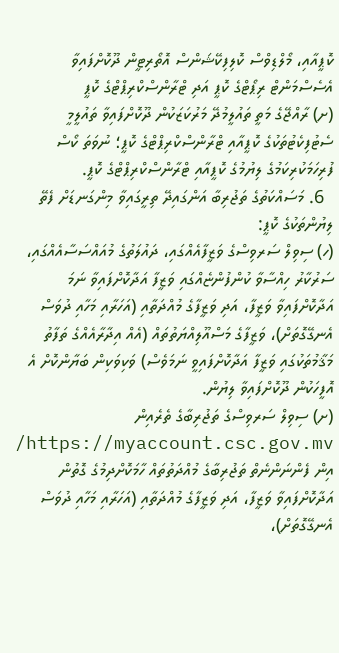ކޮޕީއާއި، މޯލްޑިވްސް ކޮލިފިކޭޝަންސް އޮތޯރިޓީން ދޫކޮށްފައިވާ އެސެސްމަންޓް ރިޕޯޓްގެ ކޮޕީ އަދި ޓްރާންސްކްރިޕްޓްގެ ކޮޕީ
(ށ) ރާއްޖޭގެ މަތީ ތައުލީމުދޭ މަރުކަޒަކުން ދޫކޮށްފައިވާ ތައުލީމީ ސެޓުފިކެޓުތަކުގެ ކޮޕީއާއި ޓްރާންސްކްރިޕްޓްގެ ކޮޕީ؛ ނުވަތަ ކޯސް ފުރިހަމަކުރިކަމުގެ ލިޔުމުގެ ކޮޕީއާއި ޓްރާންސްކްރިޕްޓްގެ ކޮޕީ.
  6. މަސައްކަތުގެ ތަޖުރިބާ އަންގައިދޭ ތިރީގައިވާ މިންގަނޑަށް ފެތޭ ލިޔުންތަކުގެ ކޮޕީ:
(ހ) ސިވިލް ސަރވިސްގެ ވަޒީފާއެއްގައި، ދައުލަތުގެ މުއައްސަސާއެއްގައި، ސަރުކާރު ހިއްސާވާ ކުންފުންޏެއްގައި ވަޒީފާ އަދާކޮށްފައިވާ ނަމަ އަދާކޮށްފައިވާ ވަޒީފާ، އަދި ވަޒީފާގެ މުއްދަތާއި (އަހަރާއި މަހާއި ދުވަސް އެނގޭގޮތަށް)، ވަޒީފާގެ މަސްއޫލިއްޔަތުތައް (އެއް އިދާރާއެއްގެ ތަފާތު މަޤާމުތަކުގައި ވަޒީފާ އަދާކޮށްފައިވީ ނަމަވެސް) ވަކިވަކިން ބަޔާންކޮށް އެ އޮފީހަކުން ދޫކޮށްފައިވާ ލިޔުން.
(ށ) ސިވިލް ސަރވިސްގެ ތަޖުރިބާގެ ތެރެއިން https://myaccount.csc.gov.mv/ އިން ފެންނަންނެތް ތަޖުރިބާގެ މުއްދަތުތައް ހާމަކޮށްދިމުގެ ގޮތުން އަދާކޮށްފައިވާ ވަޒީފާ، އަދި ވަޒީފާގެ މުއްދަތާއި (އަހަރާއި މަހާއި ދުވަސް އެނގޭގޮތަށް)،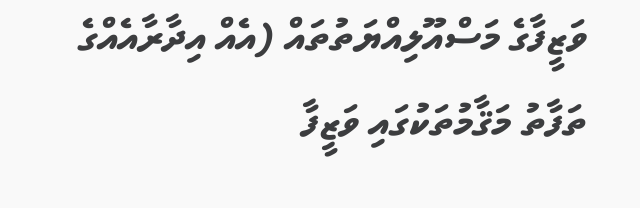ވަޒީފާގެ މަސްއޫލިއްޔަތުތައް (އެއް އިދާރާއެއްގެ ތަފާތު މަޤާމުތަކުގައި ވަޒީފާ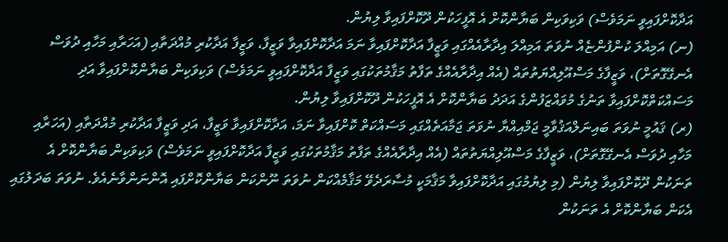އަދާކޮށްފައިވީ ނަމަވެސް) ވަކިވަކިން ބަޔާންކޮށް އެ އޮފީހަކުން ދޫކޮށްފައިވާ ލިޔުން.
(ނ) އަމިއްލަ ކުންފުންޏެއް ނުވަތަ އަމިއްލަ އިދާރާއެއްގައި ވަޒީފާ އަދާކޮށްފައިވާ ނަމަ އަދާކޮށްފައިވާ ވަޒީފާ، ވަޒީފާ އަދާކުރި މުއްދަތާއި (އަހަރާއި މަހާއި ދުވަސް އެނގޭގޮތަށް)، ވަޒީފާގެ މަސްއޫލިއްޔަތުތައް (އެއް އިދާރާއެއްގެ ތަފާތު މަޤާމުތަކުގައި ވަޒީފާ އަދާކޮށްފައިވީ ނަމަވެސް) ވަކިވަކިން ބަޔާންކޮށްފައިވާ އަދި މަސައްކަތްކޮށްފައިވާ ތަނުގެ މުވައްޒަފުންގެ އަދަދު ބަޔާންކޮށް އެ އޮފީހަކުން ދޫކޮށްފައިވާ ލިޔުން.
(ރ) ޤައުމީ ނުވަތަ ބައިނަލްއަޤުވާމީ ޖަމްއިއްޔާ ނުވަތަ ޖަމާއަތެއްގައި މަސައްކަތް ކޮށްފައިވާ ނަމަ، އަދާކޮށްފައިވާ ވަޒީފާ، އަދި ވަޒީފާ އަދާކުރި މުއްދަތާއި (އަހަރާއި މަހާއި ދުވަސް އެނގޭގޮތަށް)، ވަޒީފާގެ މަސްއޫލިއްޔަތުތައް (އެއް އިދާރާއެއްގެ ތަފާތު މަޤާމުތަކުގައި ވަޒީފާ އަދާކޮށްފައިވީ ނަމަވެސް) ވަކިވަކިން ބަޔާންކޮށް އެ ތަނަކުން ދޫކޮށްފައިވާ ލިޔުން (މި ލިޔުމުގައި އަދާކޮށްފައިވާ މަޤާމަކީ މުސާރަދެވޭ މަޤާމެއްކަން ނުވަތަ ނޫންކަން ބަޔާންކޮށްފައި އޮންނަންވާނެއެވެ. ނުވަތަ ބަދަލުގައި އެކަން ބަޔާންކޮށް އެ ތަނަކުން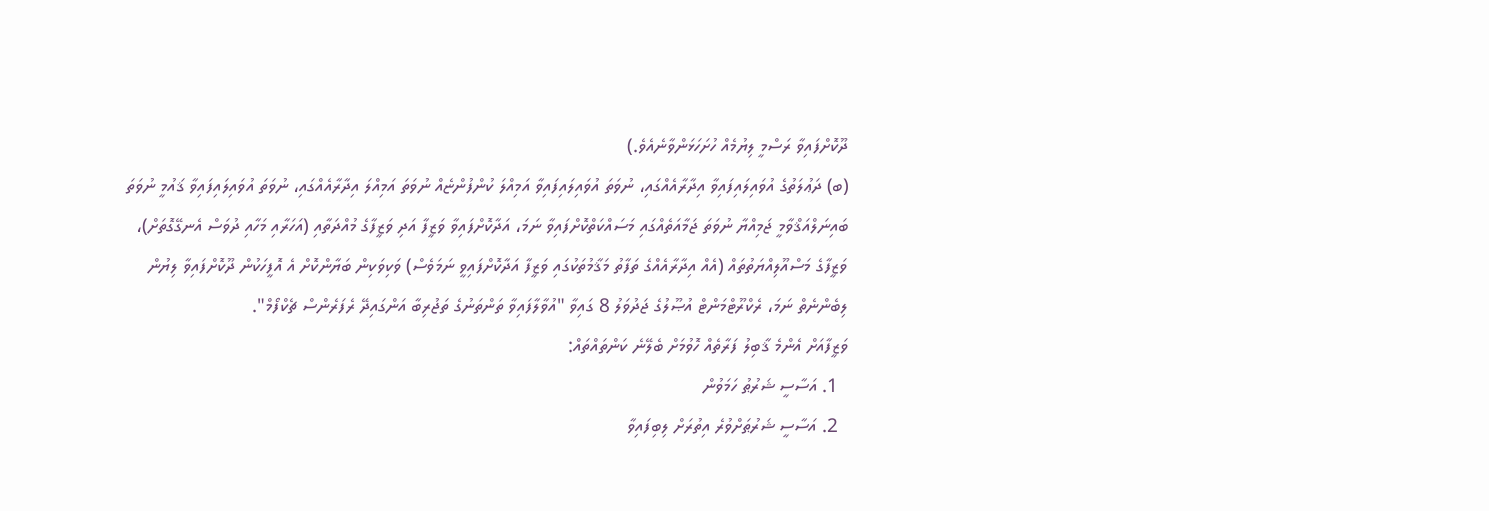ދޫކޮށްފައިވާ ރަސްމީ ލިޔުމެއް ހުށަހަޅަންވާނެއެވެ.)
(ބ) ދަޢުލަތުގެ އުވައިލައިފައިވާ އިދާރާއެއްގައި، ނުވަތަ އުވައިލައިފައިވާ އަމިއްލަ ކުންފުންޏެއް ނުވަތަ އަމިއްލަ އިދާރާއެއްގައި، ނުވަތަ އުވައިލައިފައިވާ ޤައުމީ ނުވަތަ ބައިނަލްއަޤްވާމީ ޖަމިއްޔާ ނުވަތަ ޖަމާއަތެއްގައި މަސައްކަތްކޮށްފައިވާ ނަމަ، އަދާކޮށްފައިވާ ވަޒީފާ އަދި ވަޒީފާގެ މުއްދަތާއި (އަހަރާއި މަހާއި ދުވަސް އެނގޭގޮތަށް)، ވަޒީފާގެ މަސްއޫލިއްޔަތުތައް (އެއް އިދާރާއެއްގެ ތަފާތު މަޤާމުތަކުގައި ވަޒީފާ އަދާކޮށްފައިވީ ނަމަވެސް) ވަކިވަކިން ބަޔާންކޮށް އެ އޮފީހަކުން ދޫކޮށްފައިވާ ލިޔުން ލިބެންނެތް ނަމަ، ރެކްރޫޓްމަންޓް އުޞޫލުގެ ޖަދުވަލު 8 ގައިވާ "އުވާލާފައިވާ ތަންތަނުގެ ތަޖުރިބާ އަންގައިދޭ ރެފަރެންސް ޗެކްފޯމް".
ވަޒީފާއަށް އެންމެ ޤާބިލު ފަރާތެއް ހޮވުމަށް ބެލޭނެ ކަންތައްތައް:
  1. އަސާސީ ޝަރުޠު ހަމަވުން
  2. އަސާސީ ޝަރުޠަށްވުރެ އިތުރަށް ލިބިފައިވާ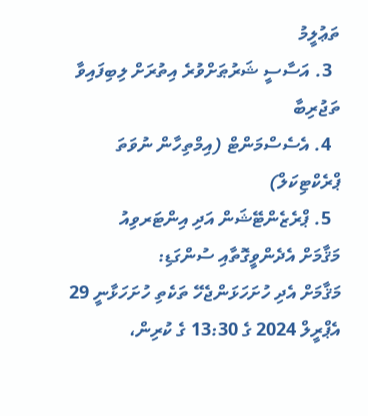ތަޢުލީމު
  3. އަސާސީ ޝަރުޠަށްވުރެ އިތުރަށް ލިބިފައިވާ ތަޖުރިބާ
  4. އެސެސްމަންޓް (އިމްތިހާން ނުވަތަ ޕްރެކްޓިކަލް)
  5. ޕްރެޒެންޓޭޝަން އަދި އިންޓަރވިއު
މަޤާމަށް އެދެންވީގޮތާއި ސުންގަޑި:
މަޤާމަށް އެދި ހުށަހަޅަންޖެހޭ ތަކެތި ހުށަހަޅާނީ 29 އެޕްރީލް 2024 ގެ 13:30 ގެ ކުރިން،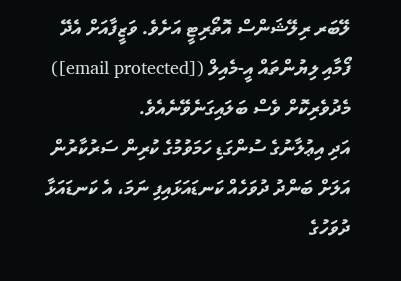ލޭބަރ ރިލޭޝަންސް އޮތޯރިޓީ އަށެވެ. ވަޒީފާއަށް އެދޭ ފޯމާއި ލިޔުންތައް އީ-މެއިލް ([email protected]) މެދުވެރިކޮށް ވެސް ބަލައިގަނެވޭނެއެވެ.
އަދި އިޢުލާނުގެ ސުންގަޑި ހަމަވުމުގެ ކުރިން ސަރުކާރުން އަލަށް ބަންދު ދުވަހެއް ކަނޑައަޅައިފި ނަމަ، އެ ކަނޑައަޅާ ދުވަހުގެ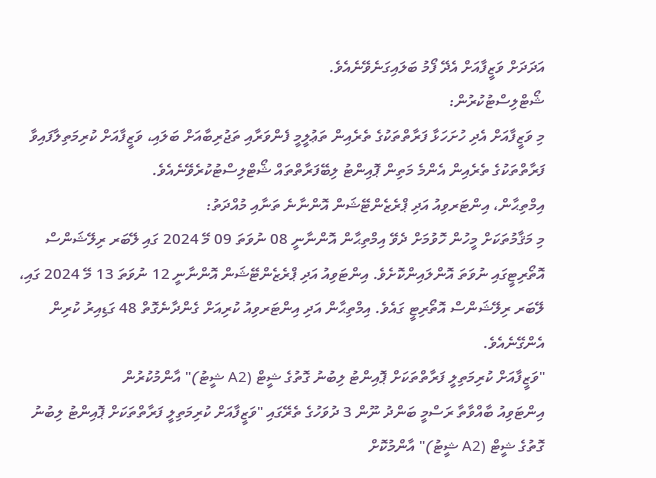އަދަދަށް ވަޒީފާއަށް އެދޭ ފޯމު ބަލައިގަނެވޭނެއެވެ.
ޝޯޓްލިސްޓުކުރުން:
މި ވަޒީފާއަށް އެދި ހުށަހަޅާ ފަރާތްތަކުގެ ތެރެއިން ތަޢުލީމީ ފެންވަރާއި ތަޖުރިބާއަށް ބަލައި، ވަޒީފާއަށް ކުރިމަތިލާފައިވާ ފަރާތްތަކުގެ ތެރެއިން އެންމެ މަތިން ޕޮއިންޓު ލިބޭފަރާތްތައް ޝޯޓްލިސްޓުކުރެވޭނެއެވެ.
އިމްތިޙާން، އިންޓަރވިއު އަދި ޕްރެޒެންޓޭޝަން އޮންނާނެ ތަނާއި މުއްދަތު:
މި މަޤާމުތަކަށް މީހުން ހޮވުމަށް ދެވޭ އިމްތިޙާން އޮންނާނީ 08 ނުވަތަ 09 މޭ 2024 ގައި ލޭބަރ ރިލޭޝަންސް އޮތޯރިޓީގައި ނުވަތަ އޮންލައިންކޮށެވެ. އިންޓަވިއު އަދި ޕްރެޒެންޓޭޝަން އޮންނާނީ 12 ނުވަތަ 13 މޭ 2024 ގައި، ލޭބަރ ރިލޭޝަންސް އޮތޯރިޓީ ގައެވެ. އިމްތިޙާން އަދި އިންޓަރވިއު ކުރިއަށް ގެންދާނެގޮތް 48 ގަޑިއިރު ކުރިން އެންގޭނެއެވެ.
"ވަޒީފާއަށް ކުރިމަތިލީ ފަރާތްތަކަށް ޕޮއިންޓު ލިބުނު ގޮތުގެ ޝީޓް (A2 ޝީޓު)" އާންމުކުރުން
އިންޓަވިއު ބާއްވާތާ ރަސްމީ ބަންދު ނޫން 3 ދުވަހުގެ ތެރޭގައި "ވަޒީފާއަށް ކުރިމަތިލީ ފަރާތްތަކަށް ޕޮއިންޓު ލިބުނު ގޮތުގެ ޝީޓް (A2 ޝީޓު)" އާންމުކޮށް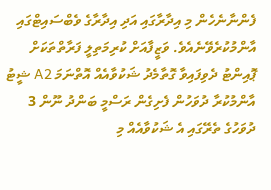ފެންނާނެހެން މި އިދާރާގައި އަދި އިދާރާގެ ވެބްސައިޓްގައި އާންމުކުރެވޭނެއެވެ. ވަޒީފާއަށް ކުރިމަތިލީ ފަރާތްތަކަށް ޕޮއިންޓު ދެވިފައިވާ ގޮތާމެދު ޝަކުވާއެއް އޮތްނަމަ A2 ޝީޓު އާންމުކުރާ ދުވަހުން ފެށިގެން ރަސްމީ ބަންދު ނޫން 3 ދުވަހުގެ ތެރޭގައި އެ ޝަކުވާއެއް މި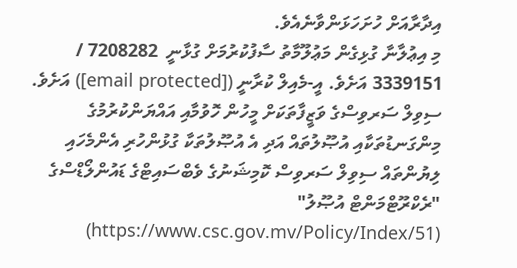އިދާރާއަށް ހުށަހަޅަންވާނެއެވެ.
މި އިޢުލާނާ ގުޅިގެން މަޢުލޫމާތު ސާފުކުރުމަށް ގުޅާނީ  7208282 / 3339151 އަށެވެ. އީ-މެއިލް ކުރާނީ ([email protected]) އަށެވެ.
ސިވިލް ސަރވިސްގެ ވަޒީފާތަކަށް މީހުން ހޮވުމާއި އައްޔަންކުރުމުގެ މިންގަނޑުތަކާއި އުޞޫލުތައް އަދި އެ އުޞޫލުތަކާ ގުޅުންހުރި އެންމެހައި ލިޔުންތައް ސިވިލް ސަރވިސް ކޮމިޝަނުގެ ވެބްސައިޓްގެ ޑައުންލޯޑްސްގެ "ރެކްރޫޓްމަންޓް އުޞޫލު" (https://www.csc.gov.mv/Policy/Index/51)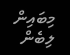މިބައިން ލިބެން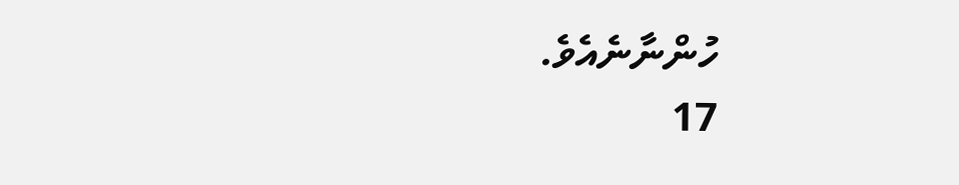ހުންނާނެއެވެ.
17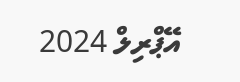އޭޕްރިލް 2024